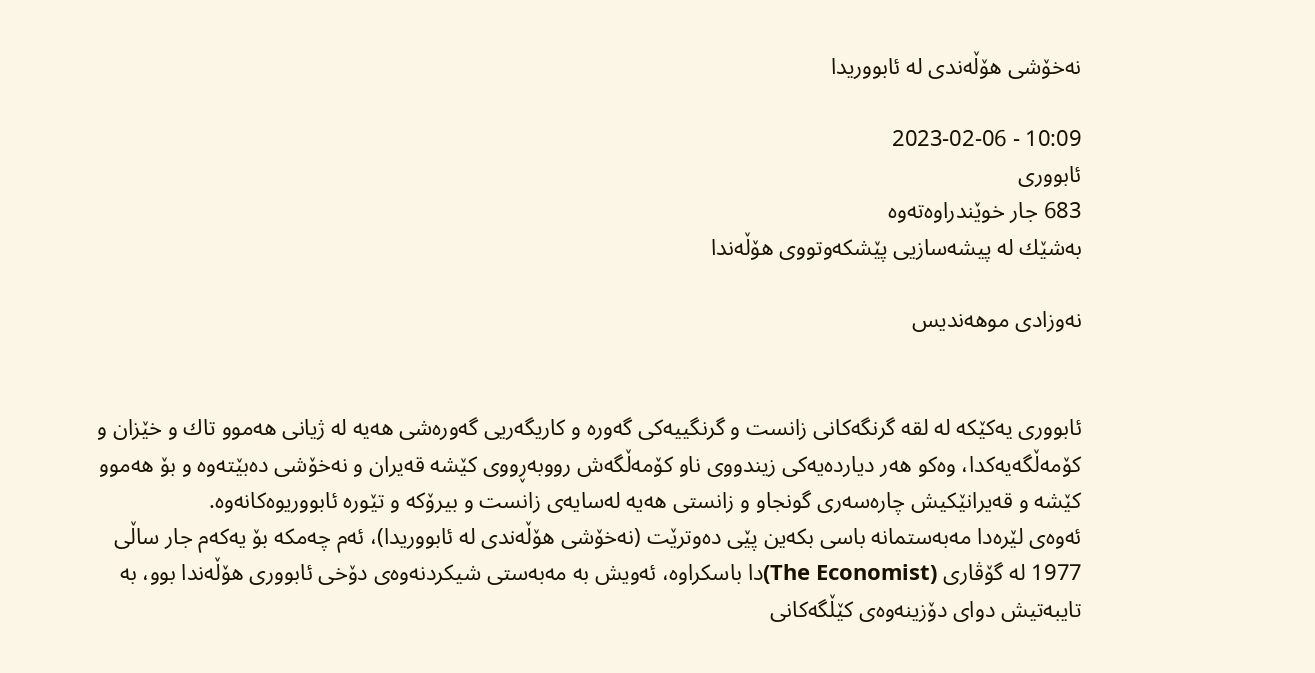نه‌خۆشی‌ هۆڵه‌ندی‌ له‌ ئابووریدا

10:09 - 2023-02-06
ئابووری
683 جار خوێندراوەتەوە
به‌شێك له‌ پیشه‌سازیی پێشكه‌وتووی هۆڵه‌ندا

نه‌وزادی‌ موهه‌ندیس


ئابووری‌ یه‌كێكه‌ له‌ لقه‌ گرنگه‌كانی‌ زانست و گرنگییه‌كی‌ گه‌وره‌ و كاریگه‌ریی‌ گه‌وره‌شی‌ هه‌یه‌ له‌ ژیانی‌ هه‌موو تاك و خێزان و كۆمه‌ڵگه‌یه‌كدا، وه‌كو هه‌ر دیارده‌یه‌كی زیندووی‌ ناو كۆمه‌ڵگه‌ش رووبه‌ڕووی‌ كێشه‌ قه‌یران و نه‌خۆشی‌ ده‌بێته‌وه‌ و بۆ هه‌موو كێشه‌ و قه‌یرانێكیش چاره‌سه‌ری‌ گونجاو و زانستی‌ هه‌یه‌ له‌سایه‌ی‌ زانست و بیرۆكه‌ و تێوره‌ ئابووریوه‌كانه‌وه‌.
ئه‌وه‌ی‌ لێره‌دا مه‌به‌ستمانه‌ باسی‌ بكه‌ین پێی‌ ده‌وترێت (نه‌خۆشی‌ هۆڵه‌ندی‌ له‌ ئابووریدا)، ئه‌م چه‌مكه‌ بۆ یه‌كه‌م جار ساڵی‌ 1977 له‌ گۆڤاری‌ (The Economist)دا باسكراوه‌، ئه‌ویش به‌ مه‌به‌ستی‌ شیكردنه‌وه‌ی‌ دۆخی‌ ئابووری هۆڵه‌ندا بوو، به‌ تایبه‌تیش دوای‌ دۆزینه‌وه‌ی‌ كێڵگه‌كانی‌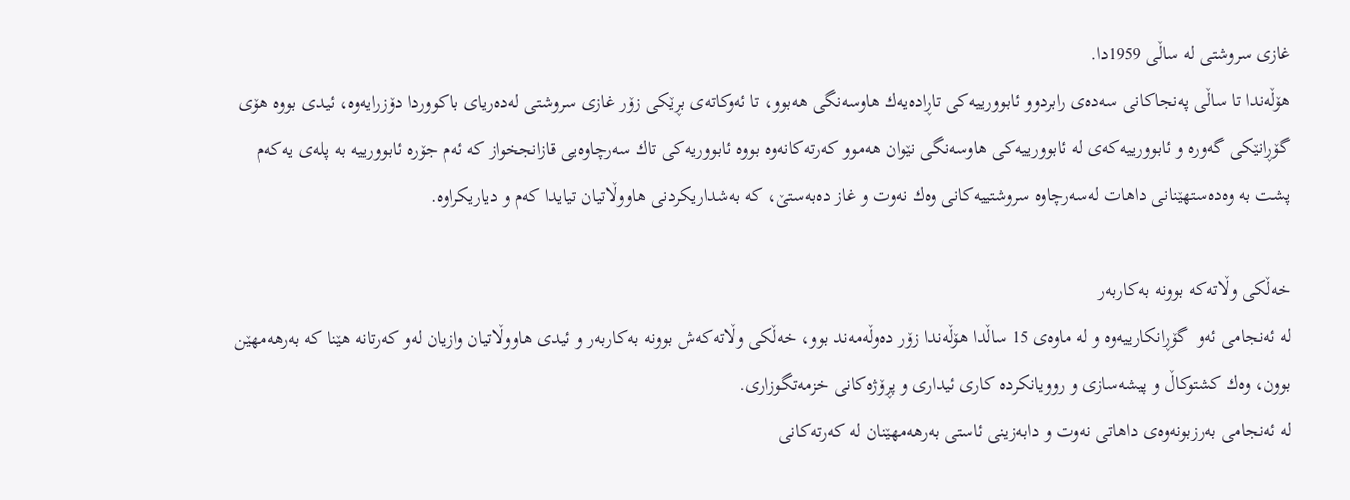غازی‌ سروشتی‌ له‌ ساڵی‌ 1959دا.
هۆڵه‌ندا تا ساڵی‌ په‌نجاكانی‌ سه‌ده‌ی‌ رابردوو ئابوورییه‌كی‌ تاڕاده‌یه‌ك هاوسه‌نگی‌ هه‌بوو، تا ئه‌وكاته‌ی‌ بڕێكی‌ زۆر غازی‌ سروشتی‌ له‌ده‌ریای‌ باكووردا دۆزرایه‌وه‌، ئیدی‌ بووه‌ هۆی‌ گۆڕانێكی‌ گه‌وره‌ و ئابوورییه‌كه‌ی‌ له‌ ئابوورییه‌كی‌ هاوسه‌نگی‌ نێوان هه‌موو كه‌رته‌كانه‌وه‌ بووه‌ ئابووریه‌كی‌ تاك سه‌رچاوه‌یی قازانجخواز كه‌ ئه‌م جۆره‌ ئابوورییه‌ به‌ پله‌ی‌ یه‌كه‌م پشت به‌ وه‌ده‌ستهێنانی‌ داهات له‌سه‌رچاوه‌ سروشتییه‌كانی وه‌ك نه‌وت و غاز ده‌به‌ستێ، كه‌ به‌شداریكردنی‌ هاووڵاتیان تیایدا كه‌م و دیاریكراوه‌.

خه‌ڵكی وڵاته‌كه‌ بوونه‌ به‌كاربه‌ر
له‌ ئه‌نجامی‌ ئه‌و  گۆڕانكارییه‌وه‌ و له‌ ماوه‌ی‌ 15 ساڵدا هۆڵه‌ندا زۆر ده‌وڵه‌مه‌ند بوو، خه‌ڵكی وڵاته‌كه‌ش بوونه‌ به‌كاربه‌ر و ئیدی‌ هاووڵاتیان وازیان له‌و كه‌رتانه‌ هێنا كه‌ به‌رهه‌مهێن بوون، وه‌ك كشتوكاڵ و پیشه‌سازی‌ و روویانكرده‌ كاری‌ ئیداری‌ و پڕۆژه‌كانی‌ خزمه‌تگوزاری.
له‌ ئه‌نجامی‌ به‌رزبونه‌وه‌ی‌ داهاتی نه‌وت و دابه‌زینی‌ ئاستی‌ به‌رهه‌مهێنان له‌ كه‌رته‌كانی‌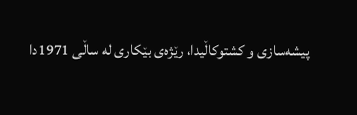پیشه‌سازی‌ و كشتوكاڵیدا، رێژه‌ی‌ بێكاری‌ له‌ ساڵی‌ 1971دا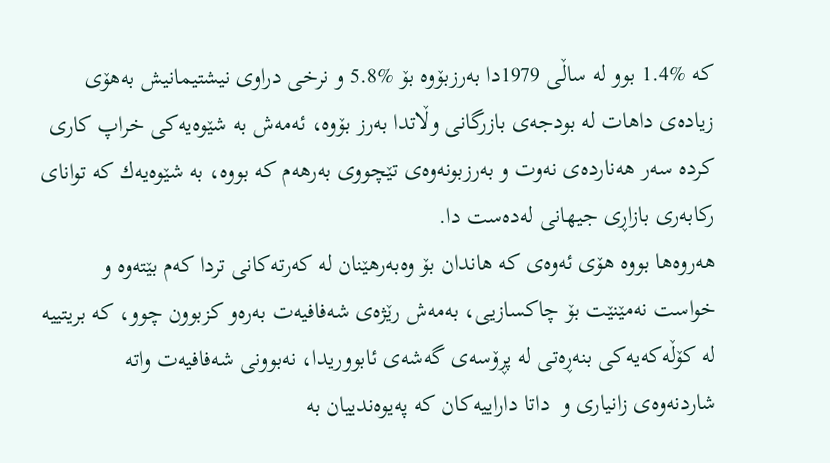كه‌ %1.4 بوو له‌ ساڵی‌ 1979دا به‌رزبۆوه‌ بۆ %5.8 و نرخی‌ دراوی‌ نیشتیمانیش به‌هۆی‌ زیاده‌ی‌ داهات له‌ بودجه‌ی‌ بازرگانی‌ وڵاتدا به‌رز بۆوه‌، ئه‌مه‌ش به‌ شێوه‌یه‌كی‌ خراپ كاری‌ كرده‌ سه‌ر هه‌نارده‌ی نه‌وت و به‌رزبونه‌وه‌ی‌ تێچووی‌ به‌رهه‌م كه‌ بووه‌، به‌ شێوه‌یه‌ك كه‌ توانای ركابه‌ری بازاڕی جیهانی له‌ده‌ست دا.
هه‌روه‌ها بووه‌ هۆی ئه‌وه‌ی كه‌ هاندان بۆ وه‌به‌رهێنان له‌ كه‌رته‌كانی‌ تردا كه‌م بێته‌وه‌ و خواست نه‌مێنێت بۆ چاكسازیی، به‌مه‌ش رێژه‌ی‌ شه‌فافیه‌ت به‌ره‌و كزبوون چوو، كه‌ بریتییه‌ له‌ كۆڵه‌كه‌یه‌كی‌ بنه‌ڕه‌تی‌ له‌ پڕۆسه‌ی‌ گه‌شه‌ی‌ ئابووریدا، نه‌بوونی‌ شه‌فافیه‌ت واته‌ شاردنه‌وه‌ی‌ زانیاری‌ و  داتا داراییه‌كان كه‌ په‌یوه‌ندییان به‌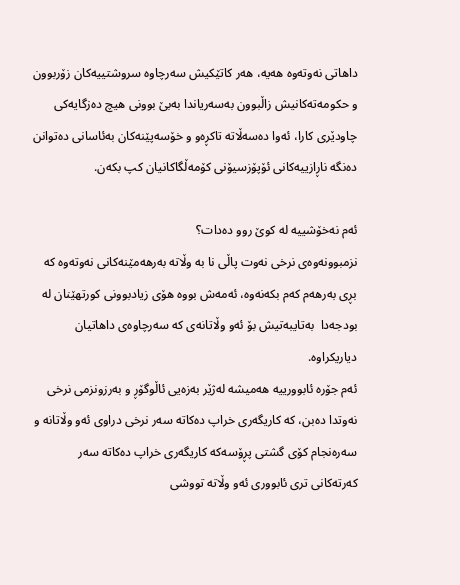داهاتی نه‌وته‌وه‌ هه‌یه‌، هه‌ر كاتێكیش سه‌رچاوه‌ سروشتییه‌كان زۆربوون و حكومه‌ته‌كانیش زاڵبوون به‌سه‌ریاندا به‌بێ‌ بوونی‌ هیچ ده‌زگایه‌كی‌ چاودێری‌ كارا، ئه‌وا ده‌سه‌ڵاته‌ تاكڕه‌و و خۆسه‌پێنه‌كان به‌ئاسانی‌ ده‌توانن ده‌نگه‌ ناڕازییه‌كانی‌ ئۆپۆزسیۆنی‌ كۆمه‌ڵگاكانیان كپ بكه‌ن.

ئه‌م نه‌خۆشییه‌ له‌ كوێ روو ده‌دات؟
نزمبوونه‌وه‌ی‌ نرخی‌ نه‌وت پاڵی نا به‌ وڵاته‌ به‌رهه‌مێنه‌كانی‌ نه‌وته‌وه‌ كه‌ بڕی‌ به‌رهه‌م كه‌م بكه‌نه‌وه‌، ئه‌مه‌ش بووه‌ هۆی‌ زیادبوونی‌ كورتهێنان له‌ بودجه‌دا  به‌تایبه‌تیش بۆ ئه‌و وڵاتانه‌ی‌ كه‌ سه‌رچاوه‌ی‌ داهاتیان دیاریكراوه‌.
ئه‌م جۆره‌ ئابوورییه‌ هه‌میشه‌ له‌ژێر به‌زه‌یی‌ ئاڵوگۆڕ و به‌رزونزمی‌ نرخی‌ نه‌وتدا ده‌بن، كه‌ كاریگه‌ری‌ خراپ ده‌كاته‌ سه‌ر نرخی‌ دراوی‌ ئه‌و وڵاتانه‌ و سه‌ره‌نجام كۆی گشتی پڕۆسه‌كه‌ كاریگه‌ری‌ خراپ ده‌كاته‌ سه‌ر كه‌رته‌كانی‌ تری ئابووری ئه‌و وڵاته‌ تووشی‌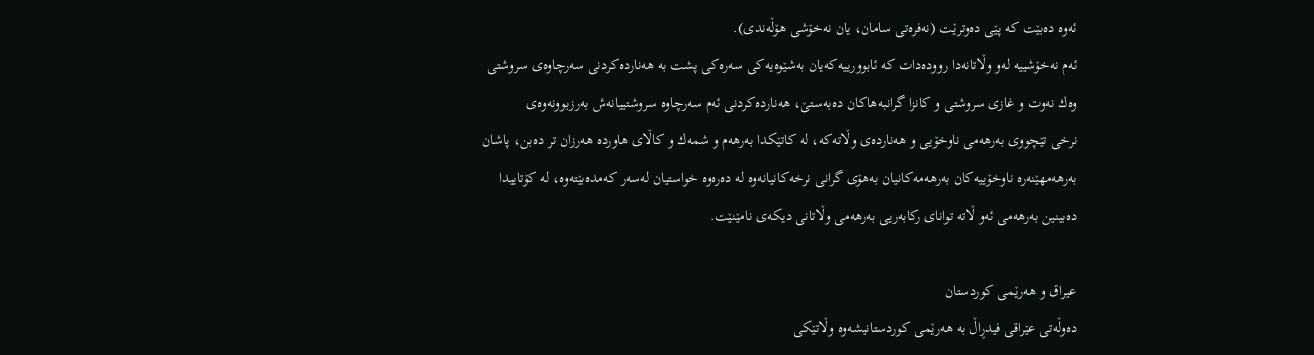ئه‌وه‌ ده‌بێت كه‌ پێی‌ ده‌وترێت (نه‌فره‌تی‌ سامان، یان نه‌خۆشی‌ هۆڵه‌ندی‌).
ئه‌م نه‌خۆشییه‌ له‌و وڵاتانه‌دا رووده‌دات كه‌ ئابوورییه‌كه‌یان به‌شێوه‌یه‌كی‌ سه‌ره‌كی پشت به‌ هه‌نارده‌كردنی‌ سه‌رچاوه‌ی سروشتی وه‌ك نه‌وت و غازی‌ سروشتی‌ و كانزا گرانبه‌هاكان ده‌به‌ستێ، هه‌نارده‌كردنی‌ ئه‌م سه‌رچاوه‌ سروشتییانه‌ش به‌رزبوونه‌وه‌ی
نرخی‌ تێچووی‌ به‌رهه‌می ناوخۆیی و هه‌نارده‌ی وڵاته‌كه‌، له‌ كاتێكدا به‌رهه‌م و شمه‌ك و كاڵای هاورده‌ هه‌رزان تر ده‌بن، پاشان به‌رهه‌مهێنه‌ره‌ ناوخۆییه‌كان به‌رهه‌مه‌كانیان به‌هۆی‌ گرانی‌ نرخه‌كانیانه‌وه‌ له‌ ده‌ره‌وه‌ خواستیان له‌سه‌ر كه‌مده‌بێته‌وه‌، له‌ كۆتاییدا ده‌بینین به‌رهه‌می ئه‌و ڵاته‌ توانای ركابه‌ریی به‌رهه‌می وڵاتانی دیكه‌ی نامێنێت.

عیراق و هه‌رێمی كوردستان
ده‌وڵه‌تی‌ عێراقی‌ فیدڕاڵ به‌ هه‌رێمی‌ كوردستانیشه‌وه‌ وڵاتێكی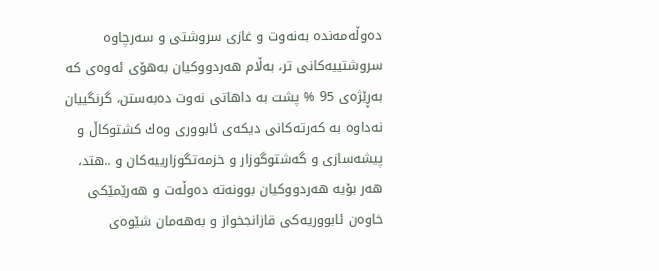ده‌وڵه‌مه‌نده‌ به‌نه‌وت و غازی‌ سروشتی‌ و سه‌رچاوه‌ سروشتییه‌كانی‌ تر، به‌ڵام هه‌ردووكیان به‌هۆی‌ ئه‌وه‌ی‌ كه‌ به‌ڕێژه‌ی‌ 95 % پشت به‌ داهاتی نه‌وت ده‌به‌ستن، گرنگییان نه‌داوه‌ به‌ كه‌رته‌كانی‌ دیكه‌ی ئابووری وه‌ك كشتوكاڵ و پیشه‌سازی‌ و گه‌شتوگوزار و خزمه‌تگوزارییه‌كان و ..هتد، هه‌ر بۆیه‌ هه‌ردووكیان بوونه‌ته‌ ده‌وڵه‌ت و هه‌رێمێكی‌ خاوه‌ن ئابووریه‌كی‌ قازانجخواز و به‌هه‌مان شێوه‌ی‌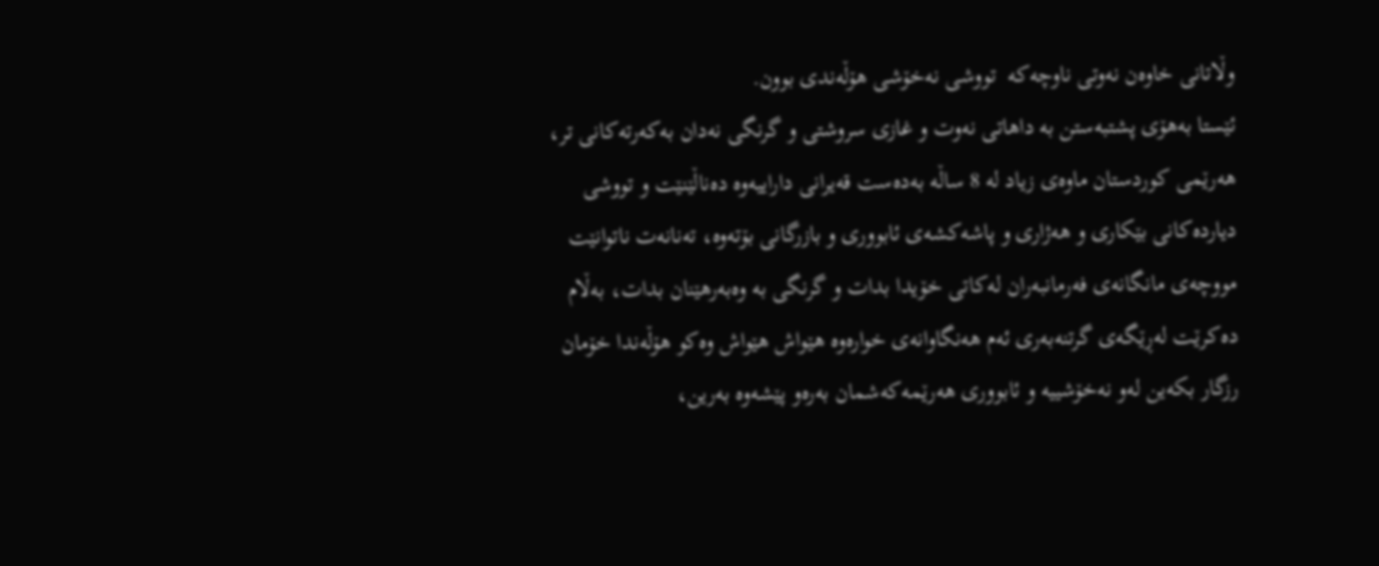وڵاتانی‌ خاوه‌ن نه‌وتی‌ ناوچه‌كه‌  تووشی‌ نه‌خۆشی‌ هۆڵه‌ندی‌ بوون.
ئێستا به‌هۆی پشتبه‌ستن به‌ داهاتی نه‌وت و غازی‌ سروشتی‌ و گرنگی‌ نه‌دان به‌كه‌رته‌كانی‌ تر، هه‌رێمی‌ كوردستان ماوه‌ی‌ زیاد له‌ 8 ساڵه‌ به‌ده‌ست قه‌یرانی‌ داراییه‌وه‌ ده‌ناڵێنێت و تووشی‌ دیارده‌كانی‌ بێكاری‌ و هه‌ژاری‌ و پاشه‌كشه‌ی ئابووری و بازرگانی بۆته‌وه‌، ته‌نانه‌ت ناتوانێت مووچه‌ی‌ مانگانه‌ی‌ فه‌رمانبه‌ران له‌كاتی‌ خۆیدا بدات و گرنگی به‌ وه‌به‌رهێنان بدات، به‌ڵام ده‌كرێت له‌ڕێگه‌ی‌ گرتنه‌به‌ری‌ ئه‌م هه‌نگاوانه‌ی‌ خواره‌وه‌ هێواش هێواش وه‌كو هۆڵه‌ندا خۆمان رزگار بكه‌ین له‌و نه‌خۆشییه‌ و ئابووری هه‌رێمه‌كه‌شمان به‌ره‌و پێشه‌وه‌ به‌رین،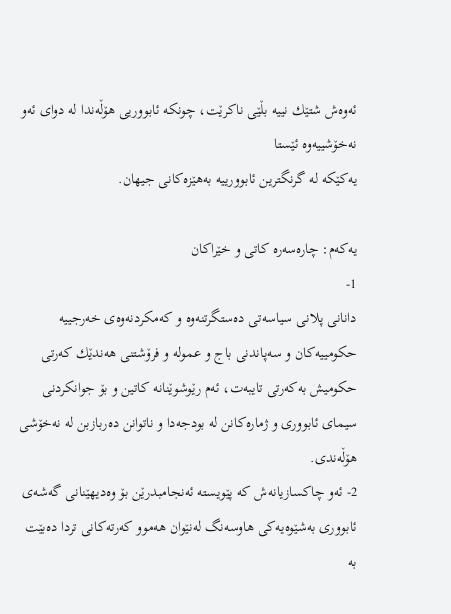ئه‌وه‌ش شتێك نییه‌ بڵێی ناكرێت، چونكه‌ ئابووریی هۆڵه‌ندا له‌ دوای ئه‌و نه‌خۆشییه‌وه‌ ئێستا
یه‌كێكه‌ له‌ گرنگترین ئابوورییه‌ به‌هێزه‌كانی‌ جیهان.

یه‌كه‌م: چاره‌سه‌ره‌ كاتی‌ و خێراكان
1-
دانانی‌ پلانی‌ سیاسه‌تی‌ ده‌ستگرتنه‌وه‌ و كه‌مكردنه‌وه‌ی‌ خه‌رجییه‌ حكومییه‌كان و سه‌پاندنی‌ باج و عموله‌ و فرۆشتنی‌ هه‌ندێك كه‌رتی‌ حكومیش به‌كه‌رتی‌ تایبه‌ت، ئه‌م رێوشوێنانه‌ كاتین و بۆ جوانكردنی‌ سیمای‌ ئابووری و ژماره‌كانن له‌ بودجه‌دا و ناتوانن ده‌ربازبن له‌ نه‌خۆشی‌ هۆڵه‌ندی‌.
2- ئه‌و چاكسازیانه‌ش كه‌ پێویسته‌ ئه‌نجامبدرێن بۆ وه‌دیهێنانی‌ گه‌شه‌ی‌ ئابووری به‌شێوه‌یه‌كی‌ هاوسه‌نگ له‌نێوان هه‌موو كه‌رته‌كانی‌ تردا ده‌بێت به‌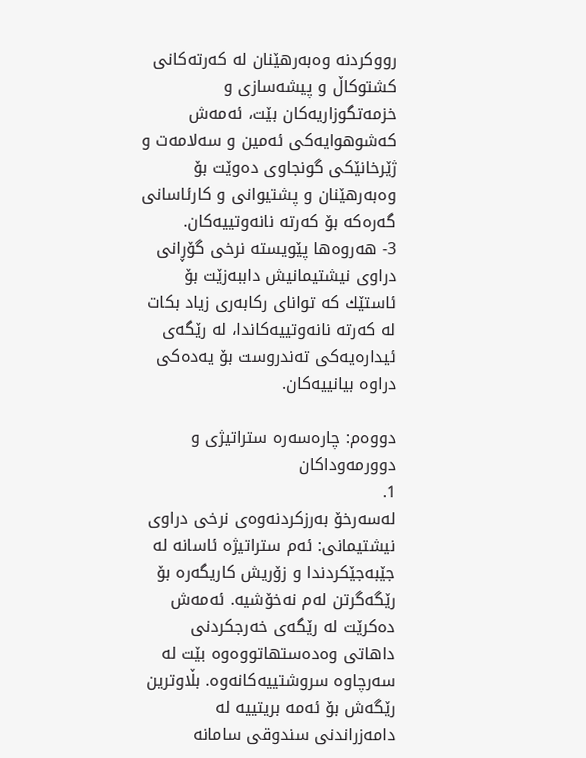رووكردنه‌ وه‌به‌رهێنان له‌ كه‌رته‌كانی‌ كشتوكاڵ و پیشه‌سازی‌ و خزمه‌تگوزاریه‌كان بێت، ئه‌مه‌ش كه‌شوهوایه‌كی‌ ئه‌مین و سه‌لامه‌ت و ژێرخانێكی‌ گونجاوی‌ ده‌وێت بۆ وه‌به‌رهێنان و پشتیوانی‌ و كارئاسانی‌ گه‌ره‌كه‌ بۆ كه‌رته‌ نانه‌وتییه‌كان.
3- هه‌روه‌ها پێویسته‌ نرخی‌ گۆڕانی‌ دراوی‌ نیشتیمانیش داببه‌زێت بۆ ئاستێك كه‌ توانای‌ ركابه‌ری‌ زیاد بكات له‌ كه‌رته‌ نانه‌وتییه‌كاندا، له‌ رێگه‌ی‌ ئیداره‌یه‌كی‌ ته‌ندروست بۆ یه‌ده‌كی‌ دراوه‌ بیانییه‌كان.

دووه‌م: چاره‌سه‌ره‌ ستراتیژی‌ و دوورمه‌وداكان
1.
له‌سه‌رخۆ به‌رزكردنه‌وه‌ی‌ نرخی‌ دراوی‌ نیشتیمانی‌: ئه‌م ستراتیژه‌ ئاسانه‌ له‌ جێبه‌جێكردندا و زۆریش كاریگه‌ره‌ بۆ رێگه‌گرتن له‌م نه‌خۆشیه‌. ئه‌مه‌ش ده‌كرێت له‌ رێگه‌ی‌ خه‌رجكردنی‌ داهاتی وه‌ده‌ستهاتووه‌وه‌ بێت له‌ سه‌رچاوه‌ سروشتییه‌كانه‌وه‌. بڵاوترین رێگه‌ش بۆ ئه‌مه‌ بریتییه‌ له‌ دامه‌زراندنی‌ سندوقی‌ سامانه‌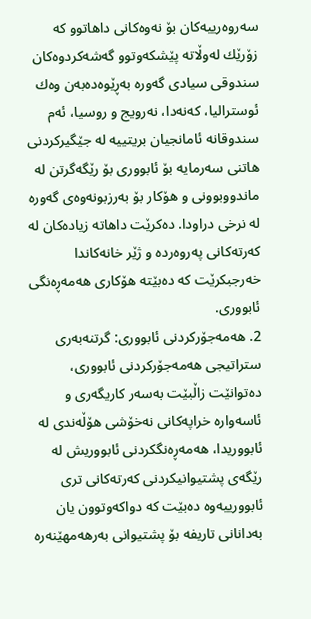سه‌روه‌رییه‌كان بۆ نه‌وه‌كانی‌ داهاتوو كه‌ زۆرێك له‌وڵاته‌ پێشكه‌وتوو گه‌شه‌كردوه‌كان سندوقی‌ سیادی‌ گه‌وره‌ به‌ڕێوه‌ده‌به‌ن وه‌ك ئوسترالیا، كه‌نه‌دا، نه‌رویج و روسیا، ئه‌م سندوقانه‌ ئامانجیان بریتییه‌ له‌ جێگیركردنی‌ هاتنی‌ سه‌رمایه‌ بۆ ئابووری بۆ رێگه‌گرتن له‌ ماندووبوونی‌ و هۆكار بۆ به‌رزبونه‌وه‌ی‌ گه‌وره‌ له‌ نرخی‌ دراودا. ده‌كرێت داهاته‌ زیاده‌كان له‌ كه‌رته‌كانی‌ په‌روه‌رده‌ و ژێر خانه‌كاندا خه‌رجبكرێت كه‌ ده‌بێته‌ هۆكاری‌ هه‌مه‌ڕه‌نگی‌ ئابووری.
2. هه‌مه‌جۆركردنی‌ ئابووری: گرتنه‌به‌ری‌ ستراتیجی‌ هه‌مه‌جۆركردنی‌ ئابووری، ده‌توانێت زاڵبێت به‌سه‌ر كاریگه‌ری‌ و ئاسه‌واره‌ خراپه‌كانی‌ نه‌خۆشی‌ هۆڵه‌ندی له‌ ئابووریدا، هه‌مه‌ڕه‌نگكردنی‌ ئابووریش له‌ رێگه‌ی‌ پشتیوانیكردنی‌ كه‌رته‌كانی‌ تری‌ ئابوورییه‌وه‌ ده‌بێت كه‌ دواكه‌وتوون یان به‌دانانی‌ تاریفه‌ بۆ پشتیوانی‌ به‌رهه‌مهێنه‌ره‌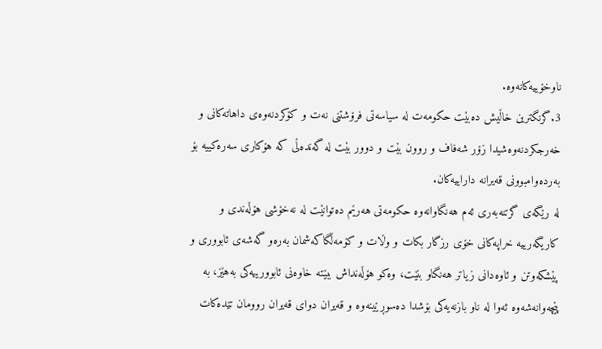ناوخۆییه‌كانه‌وه‌.
3.گرنگترین خاڵیش ده‌بێت حكومه‌ت له‌ سیاسه‌تی‌ فرۆشتنی‌ نه‌ت و كۆكردنه‌وه‌ی‌ داهاته‌كانی‌ و خه‌رجكردنه‌وه‌شیدا زۆر شه‌فاف و روون بێت و دوور بێت له‌ گه‌نده‌ڵی‌ كه‌ هۆكاری‌ سه‌ره‌كییه‌ بۆ به‌رده‌وامبوونی‌ قه‌یرانه‌ داراییه‌كان.
له‌ رێگه‌ی‌ گرتنه‌به‌ری‌ ئه‌م هه‌نگاوانه‌وه‌ حكومه‌تی‌ هه‌رێم ده‌توانێت له‌ نه‌خۆشی‌ هۆڵه‌ندی‌ و كاریگه‌رییه‌ خراپه‌كانی‌ خۆی‌ رزگار بكات و وڵات و كۆمه‌ڵگاكه‌شمان به‌ره‌و گه‌شه‌ی‌ ئابووری و پێشكه‌وتن و ئاوه‌دانی‌ زیاتر هه‌نگاو بنێت، وه‌كو هۆڵه‌نداش ببێته‌ خاوه‌نی‌ ئابوورییه‌كی‌ به‌هێز، به‌ پێچه‌وانه‌شه‌وه‌ ئه‌وا له‌ ناو بازنه‌یه‌كی‌ بۆشدا ده‌سوڕێینه‌وه‌ و قه‌یران دوای‌ قه‌یران روومان تێده‌كات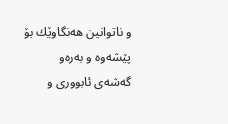و ناتوانین هه‌نگاوێك بۆ پێشه‌وه‌ و به‌ره‌و گه‌شه‌ی ئابووری و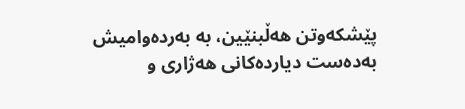پێشكه‌وتن هه‌ڵبنێین، به‌ به‌رده‌وامیش به‌ده‌ست دیارده‌كانی‌ هه‌ژاری‌ و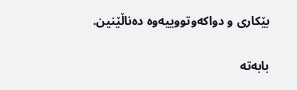بێكاری‌ و دواكه‌وتووییه‌وه‌ ده‌ناڵێنین.

بابەتە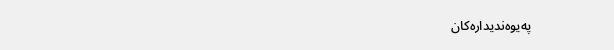پەیوەندیدارەکان